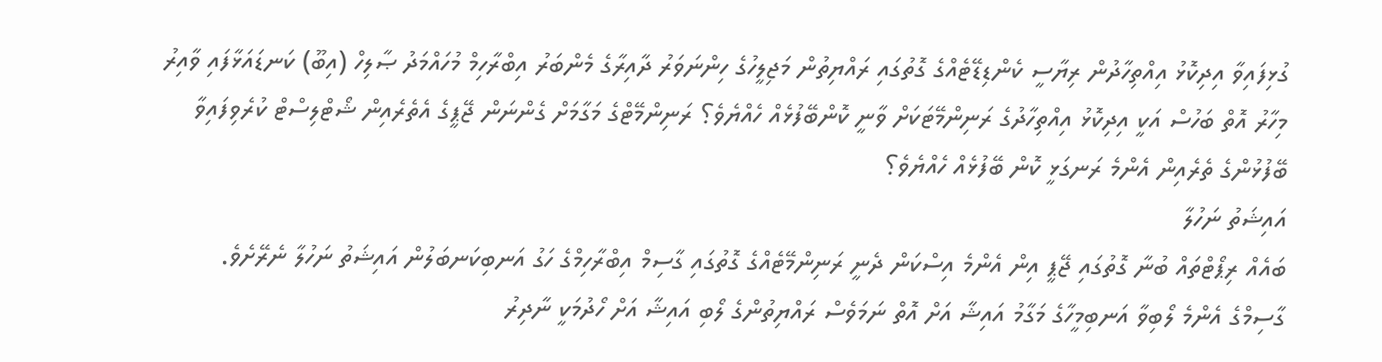ގުޅިފައިވާ އިދިކޮޅު އިއްތިހާދުން ރިޔާސީ ކެންޑިޑޭޓެއްގެ ގޮތުގައި ރައްޔިތުން މަޖިލީހުގެ ހިންނަވަރު ދާއިރާގެ މެންބަރު އިބްރާހިމް މުހައްމަދު ޞާލިހް (އިބޫ) ކަނޑައަޅާފައި ވާއިރު މިހާރު އޮތް ބަހުސް އަކީ އިދިކޮޅު އިއްތިހާދުގެ ރަނިންމޭޓަކަށް ވާނީ ކޮންބޭފުޅެއް ހެއްޔެވެ؟ ރަނިންމޭޓްގެ މަގާމަށް ގެންނަން ޖޭޕީގެ އެތެރެއިން ޝޯޓްލިސްޓް ކުރެވިފައިވާ ބޭފުޅުންގެ ތެރެއިން އެންމެ ރަނގަޅީ ކޮން ބޭފުޅެއް ހެއްޔެވެ؟
އައިޝަތު ނަހުލާ
ބައެއް ރިޕޯޓްތައް ބުނާ ގޮތުގައި ޖޭޕީ އިން އެންމެ އިސްކަން ދެނީ ރަނިންމޭޓެއްގެ ގޮތުގައި ގާސިމް އިބްރާހިމްގެ ހަގު އަނބިކަނބަލުން އައިޝަތު ނަހުލާ ނެރޭށެވެ. ގާސިމްގެ އެންމެ ލޯބިވާ އަނބިމީހާގެ މަގާމު އައިޝާ އަށް އޮތް ނަމަވެސް ރައްޔިތުންގެ ލޯބި އައިޝާ އަށް ހޯދުމަކީ ނާދިރު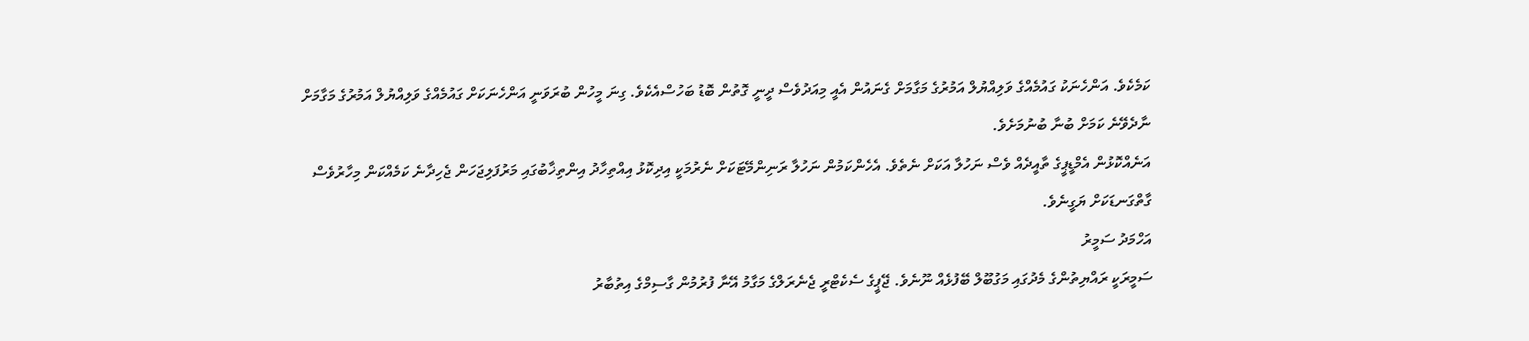ކަމެކެވެ. އަންހެނަކު ގައުމެއްގެ ވަލިއްޔުލް އަމުރުގެ މަގާމަށް ގެނައުން އެއީ މިއަދުވެސް ދީނީ ގޮތުން ބޮޑު ބަހުސްއެކެވެ. ގިނަ މީހުން ބުރަވަނީ އަންހެނަކަށް ގައުމެއްގެ ވަލިއްޔުލް އަމުރުގެ މަގާމަށް ނާދެވޭނެ ކަމަށް ބުނާ ބުނުމަށެވެ.
އަނެއްކޮޅުން އެމްޑީޕީގެ ތާއީދެއް ވެސް ނަހުލާ އަކަށް ނެތެވެ. އެހެންކަމުން ނަހުލާ ރަނިންމޭޓަކަށް ނެރުމަކީ އިދިކޮޅު އިއްތިހާދު އިންތިޚާބުގައި މަރުފަލިޖަހަން ޖެހިދާނެ ކަމެއްކަން މިހާރުވެސް ގާތްގަނޑަކަށް ޔަގީނެވެ.
އަހްމަދު ސަމީރު
ސަމީރަކީ ރައްޔިތުންގެ މެދުގައި މަގުބޫލް ބޭފުޅެއް ނޫނެވެ. ޖޭޕީގެ ސެކެޓްރީ ޖެނެރަލްގެ މަގާމު އޭނާ ފުރުމުން ގާސިމްގެ އިތުބާރު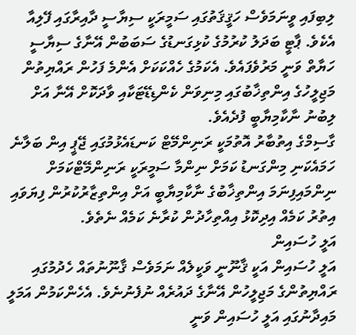ލިބިފައި ވީނަމަވެސް ހަޤީޤަތުގައި ސަމީރަކީ ސިޔާސީ ދާއިރާގައި ފޭލިއާ އެކެވެ. ޕާޓީ ބަދަލު ކުރުމުގެ ކުޅިގަނޑުގެ ސަބަބުން އޭނާގެ ސިޔާސީ ހަޔާތް ވަނީ މަރުވެފައެވެ. އެކަމުގެ ހެއްކަކަށް އެންމެ ފަހުން ރައްޔިތުން މަޖިލީހުގެ އިންތިޚާބުގައި މިނިވަން ކެންޑިޑޭޓަކާއި ވާދަކޮށް އޭނާ އަށް ލިބުނު ނާކާމިޔާބީ ފުދެއެވެ.
ގާސިމްގެ އިތުބާރު އޮތުމަކީ ރަނިންމޭޓް ކަނޑައެޅުމުގައި ޖޭޕީ އިން ބަލާނެ ހަމައެކަނި މިންގަނޑު ކަމަށް ނިންމާ ސަމީރަކީ ރަނިންމޭޓްކަމަށް ނިންމައިފިނަމަ އިންތިޚާބުގެ ނާކާމިޔާބީ އަށް އިންތިޒާރުކުރުން ފިޔަވައި އިތުރު ކަމެއް އިދިކޮޅު އިއްތިހާދުން ކުރާނެ ކަމެއް ނެތެވެ.
އަލީ ހުސައިން
އަލީ ހުސައިން އަކީ ޤާނޫނީ ވަކީލެއް ނަމަވެސް ޤާނޫނުތައް ހެދުމުގައި ރައްޔިތުންގެ މަޖިލީހުން އޭނާގެ ދައުރެއް ނުފެނުނެވެ. އެހެންކަމުން އަމަލީ މައިދާނުގައި އަލީ ހުސައިން ވަނީ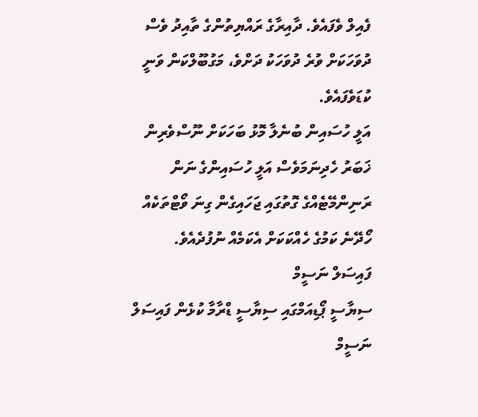ފެއިލް ވެފައެވެ. ދާއިރާގެ ރައްޔިތުންގެ ތާއިދު ވެސް ދުވަހަކަށް ވުރެ ދުވަހަކު ދަށްވެ، މަގުބޫލްކަން ވަނީ ކުޑަވެފައެވެ.
އަލީ ހުސައިން ބުނެލާ މޮޅު ބަހަކަށް ނޫސްވެރިން ޚަބަރު ހެދިނަމަވެސް އަލީ ހުސައިންގެ ނަން ރަނިންމޭޓެއްގެ ގޮތުގައި ޖަހައިގެން ގިނަ ވޯޓްތަކެއް ހޯދޭނެ ކަމުގެ ހެއްކަކަށް އެކަމެއް ނުފުދެއެވެ.
ފައިސަލް ނަސީމް
ސިޔާސީ ޕޯޑިއަމްގައި ސިޔާސީ ޑްރާމާ ކުޅެން ފައިސަލް ނަސީމް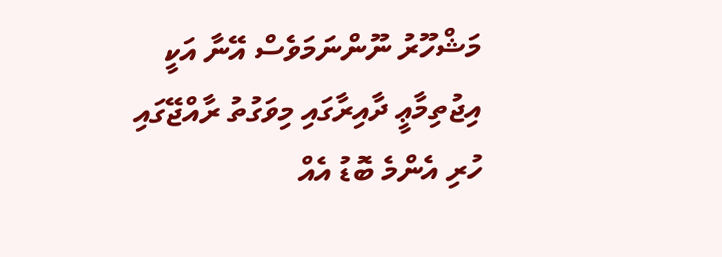މަޝްހޫރު ނޫންނަމަވެސް އޭނާ އަކީ އިޖުތިމާޢީ ދާއިރާގައި މިވަގުތު ރާއްޖޭގައި ހުރި އެންމެ ބޮޑު އެއް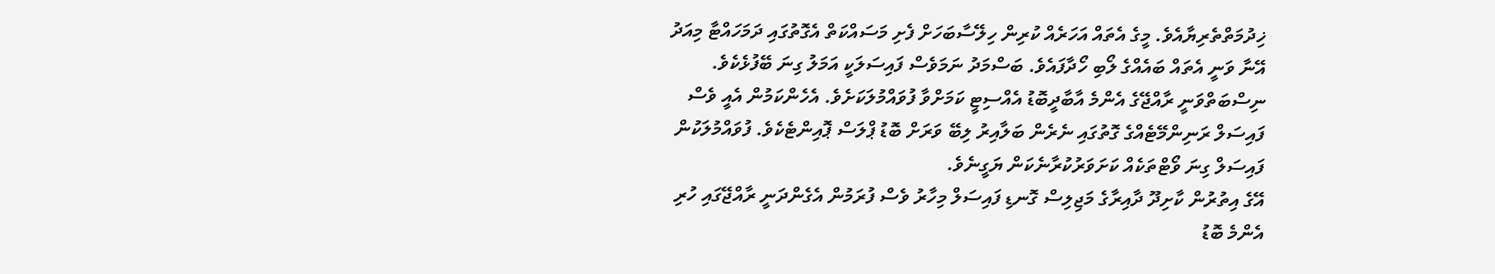ޚިދުމަތްތެރިޔާއެވެ. މީގެ އެތައް އަހަރެއް ކުރިން ހިލޭސާބަހަށް ފެށި މަސައްކަތް އެގޮތުގައި ދަމަހައްޓާ މިއަދު އޭނާ ވަނީ އެތައް ބައެއްގެ ލޯބި ހޯދާފައެވެ. ބަސްމަދު ނަމަވެސް ފައިސަލަކީ އަމަލު ގިނަ ބޭފުޅެކެވެ.
ނިސްބަތްވަނީ ރާއްޖޭގެ އެންމެ އާބާދީބޮޑު އެއްސިޓީ ކަމަށްވާ ފުވައްމުލަކަށެވެ. އެހެންކަމުން އެއީ ވެސް ފައިސަލް ރަނިންމޭޓެއްގެ ގޮތުގައި ނެރެން ބަލާއިރު ލިބޭ ވަރަށް ބޮޑު ޕްލަސް ޕޮއިންޓެކެވެ. ފުވައްމުލަކުން ފައިސަލް ގިނަ ވޯޓްތަކެއް ކަށަވަރުކުރާނެކަން ޔަގީނެވެ.
އޭގެ އިތުރުން ކާށިދޫ ދާއިރާގެ މަޖިލިސް ގޮނޑި ފައިސަލް މިހާރު ވެސް ފުރަމުން އެގެންދަނީ ރާއްޖޭގައި ހުރި އެންމެ ބޮޑު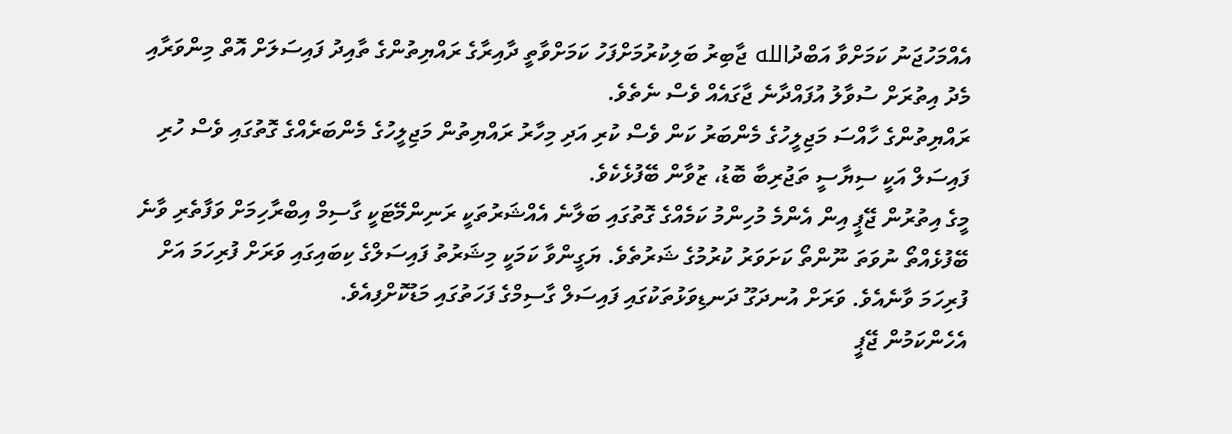އެއްމަހުޖަނު ކަމަށްވާ އަބްދުالله ޖާބިރު ބަލިކުރުމަށްފަހު ކަމަށްވާތީ ދާއިރާގެ ރައްޔިތުންގެ ތާއިދު ފައިސަލަށް އޮތް މިންވަރާއި މެދު އިތުރަށް ސުވާލު އުފައްދާނެ ޖާގައެއް ވެސް ނެތެވެ.
ރައްޔިތުންގެ ހާއްސަ މަޖިލީހުގެ މެންބަރު ކަން ވެސް ކުރި އަދި މިހާރު ރައްޔިތުން މަޖިލީހުގެ މެންބަރެއްގެ ގޮތުގައި ވެސް ހުރި ފައިސަލް އަކީ ސިޔާސީ ތަޖުރިބާ ބޮޑު، ޒުވާން ބޭފުޅެކެވެ.
މީގެ އިތުރުން ޖޭޕީ އިން އެންމެ މުހިންމު ކަމެއްގެ ގޮތުގައި ބަލާނެ އެއްޝަރުތަކީ ރަނިންމޭޓަކީ ގާސިމް އިބްރާހިމަށް ވަފާތެރި ވާނެ ބޭފުޅެއްތޯ ނުވަތަ ނޫންތޯ ކަށަވަރު ކުރުމުގެ ޝަރުތެވެ. ޔަގީންވާ ކަމަކީ މިޝަރުތު ފައިސަލްގެ ކިބައިގައި ވަރަށް ފުރިހަމަ އަށް ފުރިހަމަ ވާނެއެވެ. ވަރަށް އުނދަގޫ ދަނޑިވަޅުތަކުގައި ފައިސަލް ގާސިމްގެ ފަހަތުގައި މަޑުކޮށްފިއެވެ.
އެހެންކަމުން ޖޭޕީ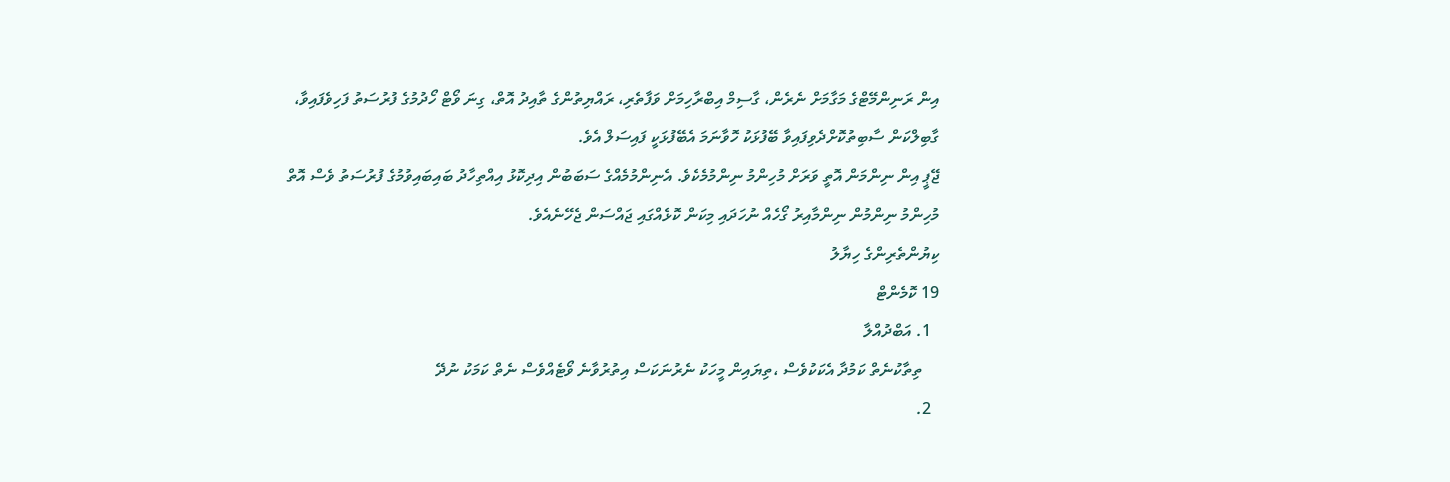އިން ރަނިންމޭޓްގެ މަގާމަށް ނެރެން، ގާސިމް އިބްރާހިމަށް ވަފާތެރި، ރައްޔިތުންގެ ތާއިދު އޮތް، ގިނަ ވޯޓް ހޯދުމުގެ ފުރުސަތު ފަހިވެފައިވާ، ގާބިލްކަން ސާބިތުކޮށްދެވިފައިވާ ބޭފުޅަކު ހޮވާނަމަ އެބޭފުޅަކީ ފައިސަލް އެވެ.
ޖޭޕީ އިން ނިންމަން އޮތީ ވަރަށް މުހިންމު ނިންމުމެކެވެ. އެނިންމުމެއްގެ ސަބަބުން އިދިކޮޅު އިއްތިހާދު ބައިބައިވުމުގެ ފުރުސަތު ވެސް އޮތް މުހިންމު ނިންމުން ނިންމާއިރު ގޯހެއް ނުހަދައި މިކަން ކޮޅެއްގައި ޖައްސަން ޖެހޭނެއެވެ.
ކިޔުންތެރިންގެ ހިޔާލު
19 ކޮމެންޓް
  1. އަބްދުއްލާ
    ތިތާކުނެތް ކަމުދާ އެކަކުވެސް ،ތިޔައިން މީހަކު ނެރުނަކަސް އިތުރުވާނެ ވޯޓެއްވެސް ނެތް ކަމަކު ނުދޭ
  2.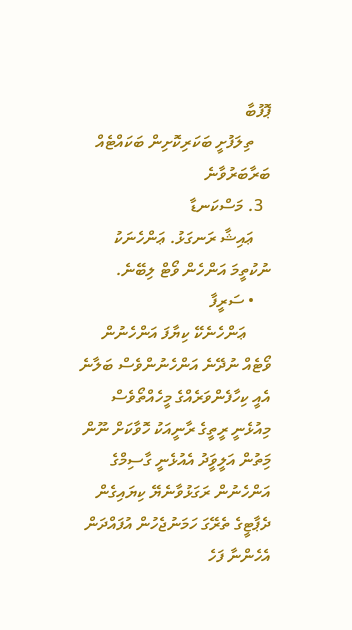ޕޮފުބާ
    ތިލަފުށީ ބަކަރިކޮށިން ބަކައްޓެއް ބަރާބަރުވާނެ
  3. މަސްކަނޑާ
    ޢައިޝާ ރަނގަޅު. ޢަންހެނަކު ނުކުތީމަ އަންހެން ވޯޓް ލިބޭނެ.
    • ސަރީފާ
      ޢަންހެނެކޭ ކިޔާފަ އަންހެނުން ވޯޓެއް ނުދޭނެ އަންހެނުންވެސް ބަލާނެ އެއީ ކިހާފެންވަރެއްގެ މީހެއްތޯވެސް މިއުޅެނީ ރީތީގެ ރާނީއަކު ހޮވާކަށް ނޫން މަިތުން އަލީވަީދު އެއުޅެނީ ގާސިމްގެ އަންހެނުން ރަގަޅުވާނެޔޭ ކިޔައިގެން ދެޕާޓީގެ ތެރޭގަ ހަމަނުޖެހުން އުފައްދަން އެހެންނާ ފަހެ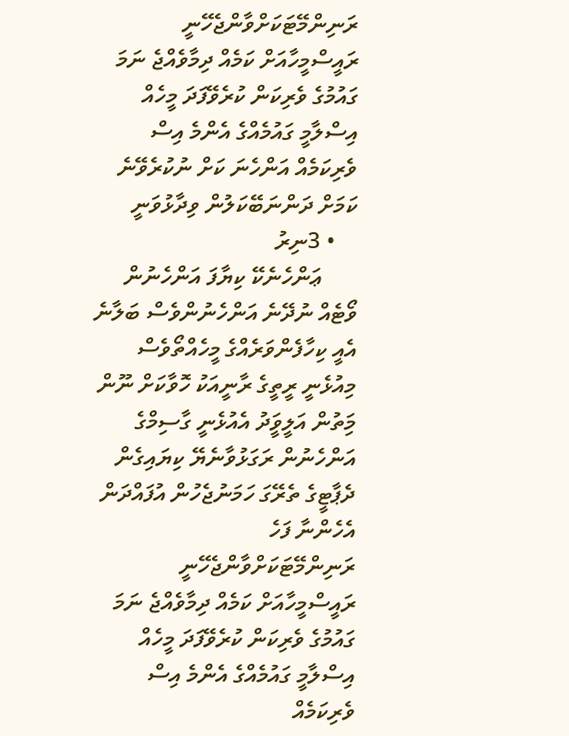ރަނިންމޭޓަކަށްވާންޖެހޭނީ ރައީސްމީހާއަށް ކަމެއް ދިމާވެއްޖެ ނަމަ ގައުމުގެ ވެރިކަން ކުރެވޭފަދަ މީހެއް އިސްލާމީ ގައުމެއްގެ އެންމެ އިސް ވެރިކަމެއް އަންހެނަ ކަށް ނުކުރެވޭނެ ކަމަށް ދަންނަބޭކަލުން ވިދާޅުވަނީ
    • 3ނިރު
      ޢަންހެނެކޭ ކިޔާފަ އަންހެނުން ވޯޓެއް ނުދޭނެ އަންހެނުންވެސް ބަލާނެ އެއީ ކިހާފެންވަރެއްގެ މީހެއްތޯވެސް މިއުޅެނީ ރީތީގެ ރާނީއަކު ހޮވާކަށް ނޫން މަިތުން އަލީވަީދު އެއުޅެނީ ގާސިމްގެ އަންހެނުން ރަގަޅުވާނެޔޭ ކިޔައިގެން ދެޕާޓީގެ ތެރޭގަ ހަމަނުޖެހުން އުފައްދަން އެހެންނާ ފަހެ ރަނިންމޭޓަކަށްވާންޖެހޭނީ ރައީސްމީހާއަށް ކަމެއް ދިމާވެއްޖެ ނަމަ ގައުމުގެ ވެރިކަން ކުރެވޭފަދަ މީހެއް އިސްލާމީ ގައުމެއްގެ އެންމެ އިސް ވެރިކަމެއް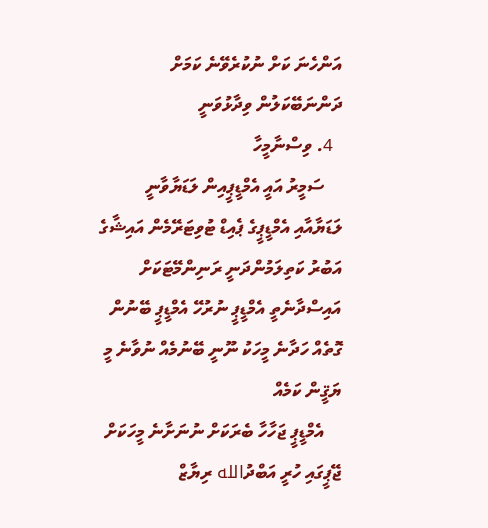އަންހެނަ ކަށް ނުކުރެވޭނެ ކަމަށް ދަންނަބޭކަލުން ވިދާޅުވަނީ
  4. ވިސްނާމީހާ
    ސަމީރު އައީ އެމްޑީޕީއިން ލަޑަޔާވާނީ ލަޑަޔާއާއި އެމްޑީޕީގެ ޕެއިޑް ޓުވިޓަރޭމެން އައިޝާގެ އަބުރު ކަތިލަމުންދަނީ ރަނިންމޭޓަކަށް އައިސްދާނެތީ އެމްޑީޕީ ނުރުހޭ އެމްޑީޕީ ބޭނުން ގޮތެއް ހަދާނެ މީހަކު ނޫނީ ބޭނުމެއް ނުވާނެ މީ ޔަޤީން ކަމެއް
    އެމްޑީޕީ ޖަހާހާ ބެރަކަށް ނުނަށާނެ މީހަކަށް ޖޭޕީގައި ހުރީ އަބްދުالله ރިޔާޒް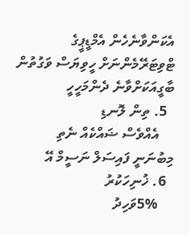އެކަންވާނެހެން އެމްޑީޕީގެ ޓްވިޓަރޭމެންނަށް ހީވިޔަސް ވަގުތުން ބާގީއަކަށްވާނެ ދެންމަހީހީ
  5. ތިން ލޮނޑި
    އެއްވެސް ޟައްކެއް ނެތި މިބުނަނީ ފައިސަލް ނަސީމް އޭ
  6. ޚުނިހަކުރު
    5%ވަހިދު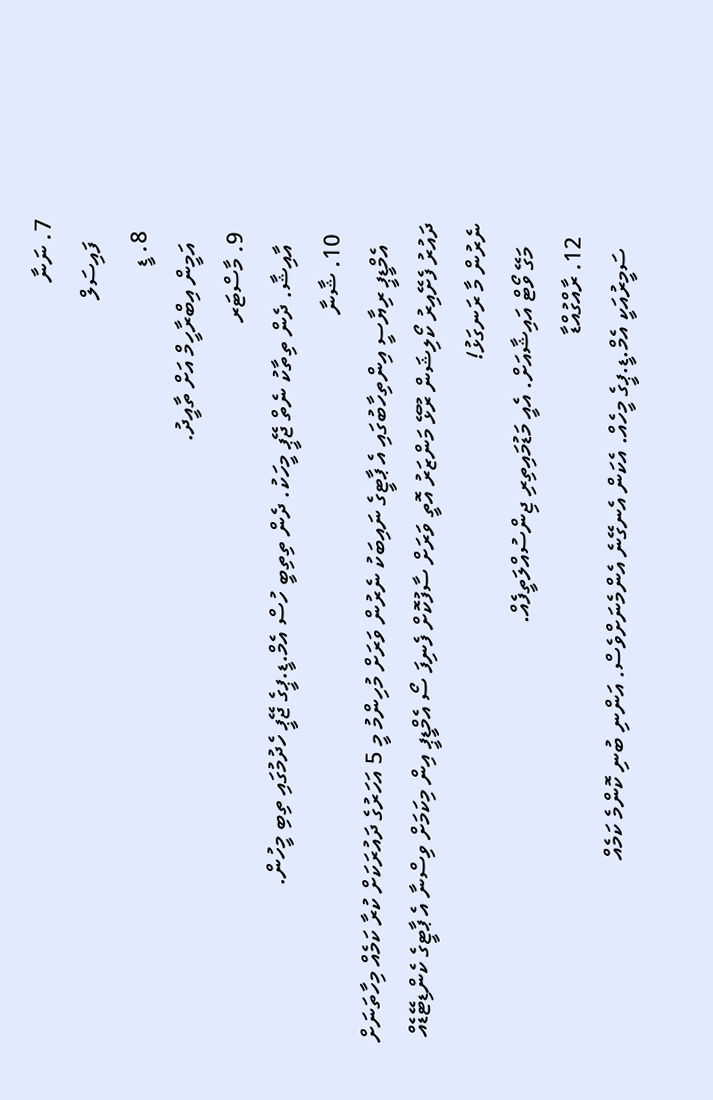7. ނަނާ
    ފައިސަލް
  8. ޑީ
    އަމީން އިބްރާހީމް އަށް ތާއީދު.
  9. މާސްޓަރ
    އާއިޝާ. ދެން ތިތާކު ނެތް ޖޭޕީ މީހަކު. ދެން ތިތިބީ ހުސް އެމް.ޑީ.ޕީގެ ޖޭޕީ ހެދުމުގައި ތިބި މީހުން.
  10. ޝާނާ
    އެމްޑީޕީ ރިޔާސީ އިންތިހާބުގައި އެ ޕާޓީގެ ނައިބަކު ނެރުން ވަރަށް މުހިންމު މީ 5 އަހަރުގެ ދައުރަކަށް ކުރާ ކަމެއް މިހާތަނަށް ދައުރު ފެށޭއިރު ކޯލިޝަން ރޫޅޭ މަންޒަރު އޮތީ ވަރަށް ސާފުކޮށް ފެނިފަ ސޯ އެމްޑީޕީ އިން މިކަމަށް ވިސްނާ އެ ޕާޓީގެ ކެންޑިޓޭޑެއް ނެރުން މާ ރަނގަޅު!
    މަގޭ ވޯޓް އައިޝާއަށް. އެއީ މަޑުމައިތިރި ޖިންސުއްލަތީފެއް.
  12. ރާއްގުއްޑާ
    ސަމީރުއަކީ އެމް.ޑީ.ޕީގެ މީހެއް. އެކަން އެނގޭނެ އެންމެނަށްވެސް. އަންނި ބުނި ކޮންމެ ކަމެއް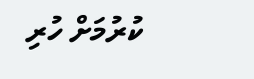ކުރުމަށް ހުރި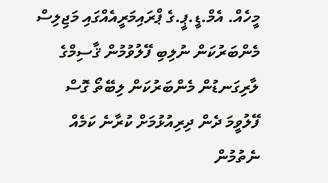މީހެއް. އެމް.ޑީ.ޕީ.ގެ ޕްރައިމަރީއެއްގައި މަޖިލިސް މެންބަރުކަން ނުލިބި ފޭލުވުމުން ޤާސިމްގެ ލާރިގަނޑުން މެންބަރުކަން ލިބޭތޯ ގޮސް ފޭލުވީމަ ދެން ދިރިއުޅުމަށް ކުރާނެ ކަމެއް ނެތުމުން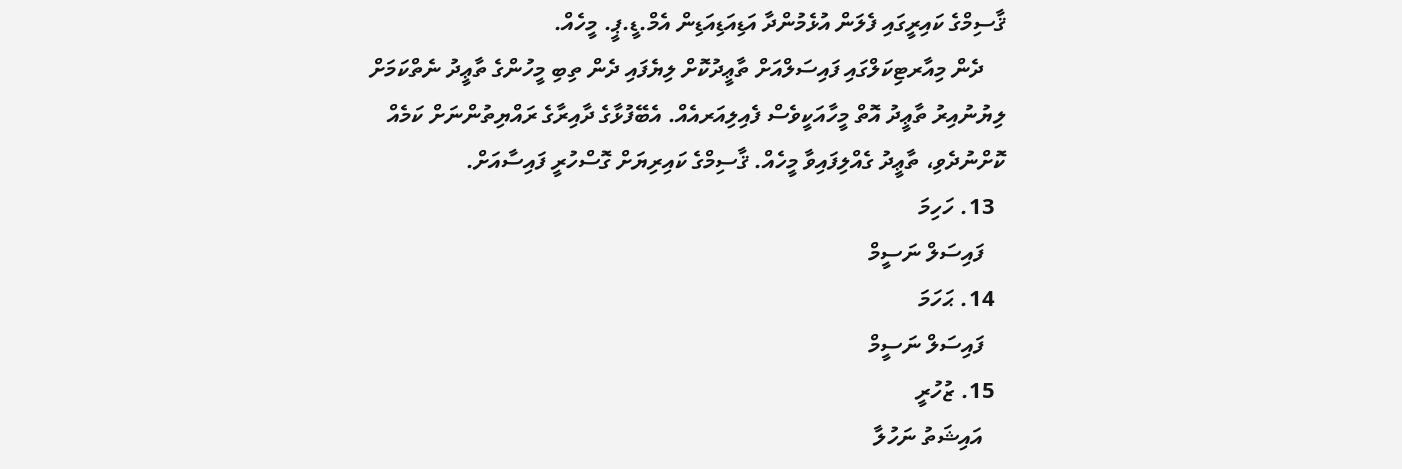ޤާސިމްގެ ކައިރީގައި ފެލަން އުޅެމުންދާ އަޑިއަޑިއަޑިން އެމް.ޑީ.ޕީ. މީހެއް.
    ދެން މިއާރޓިކަލްގައި ފައިސަލްއަށް ތާޢީދުކޮށް ލިޔެފައި ދެން ތިބި މީހުންގެ ތާޢީދު ނެތްކަމަށް ލިޔުނުއިރު ތާޢީދު އޮތް މީހާއަކީވެސް ފެއިލިއަރއެއް. އެބޭފުޅާގެ ދާއިރާގެ ރައްޔިތުންނަށް ކަމެއް ކޮށްނުދެވި، ތާޢީދު ގެއްލިފައިވާ މީހެއް. ޤާސިމްގެ ކައިރިޔަށް ގޮސްހުރީ ފައިސާއަށް.
  13. ހަހިމަ
    ފައިސަލް ނަސީމް
  14. ޙަހަމަ
    ފައިސަލް ނަސީމް
  15. ޒުހުރީ
    އައިޝަތު ނަހުލާ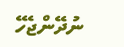ނުދޭންޖެހޭ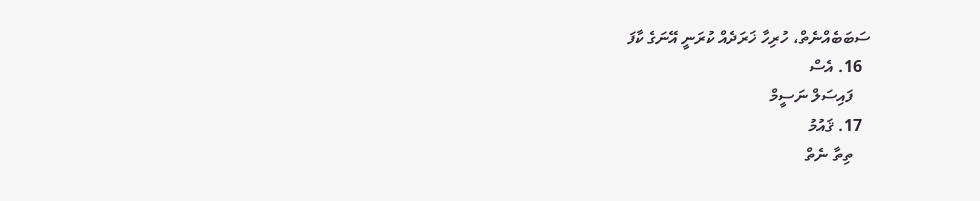ސަބަބެއްނެތް، ހުރިހާ ޚަރަދެއް ކުރަނީ އޭނަގެ ކާފަ
  16. އެސް
    ފައިސަލް ނަސީމް
  17. ޤައުމު
    ތިތާ ނެތް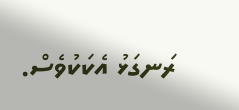ރަނގަޅު އެކަކުވެސް.